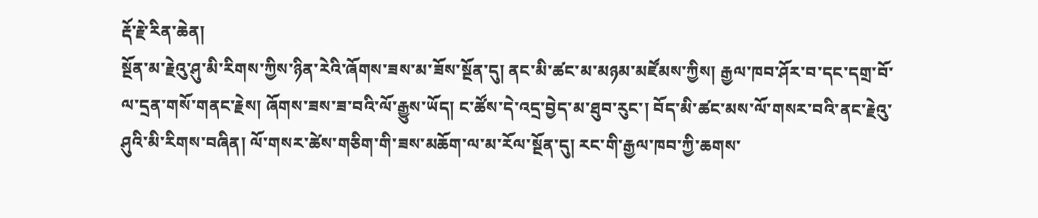རྡོ་རྗེ་རིན་ཆེན།
སྔོན་མ་རྗེའུ་ཤུ་མི་རིགས་ཀྱིས་ཉིན་རེའི་ཞོགས་ཟས་མ་ཟོས་སྔོན་དུ། ནང་མི་ཚང་མ་མཉམ་མཛོམས་ཀྱིས། རྒྱལ་ཁབ་ཤོར་བ་དང་དགྲ་བོ་ལ་དྲན་གསོ་གནང་རྗེས། ཞོགས་ཟས་ཟ་བའི་ལོ་རྒྱུས་ཡོད། ང་ཚོས་དེ་འདྲ་བྱེད་མ་ཐུབ་རུང་། བོད་མི་ཚང་མས་ལོ་གསར་བའི་ནང་རྗེའུ་ཤུའི་མི་རིགས་བཞིན། ལོ་གསར་ཚེས་གཅིག་གི་ཟས་མཆོག་ལ་མ་རོལ་སྔོན་དུ། རང་གི་རྒྱལ་ཁབ་ཀྱི་ཆགས་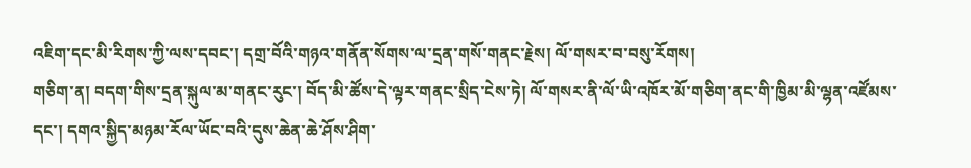འཇིག་དང་མི་རིགས་ཀྱི་ལས་དབང་། དགྲ་བོའི་གཉའ་གནོན་སོགས་ལ་དྲན་གསོ་གནང་རྗེས། ལོ་གསར་བ་བསུ་རོགས།
གཅིག་ན། བདག་གིས་དྲན་སྐུལ་མ་གནང་རུང་། བོད་མི་ཚོས་དེ་ལྟར་གནང་སྲིད་ངེས་ཏེ། ལོ་གསར་ནི་ལོ་ཡི་འཁོར་མོ་གཅིག་ནང་གི་ཁྱིམ་མི་ལྷན་འཛོམས་དང་། དགའ་སྐྱིད་མཉམ་རོལ་ཡོང་བའི་དུས་ཆེན་ཆེ་ཤོས་ཤིག་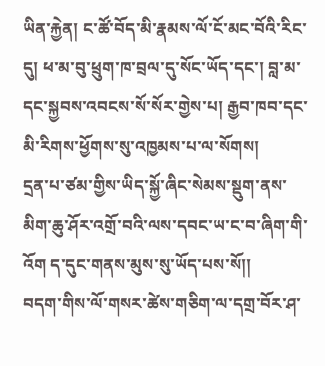ཡིན་རྐྱེན། ང་ཚོ་བོད་མི་རྣམས་ལོ་ངོ་མང་བོའི་རིང་དུ། ཕ་མ་བུ་ཕྲུག་ཁ་བྲལ་དུ་སོང་ཡོད་དང་། བླ་མ་དང་སྐྱབས་འབངས་སོ་སོར་གྱེས་པ། རྒྱབ་ཁབ་དང་མི་རིགས་ཕྱོགས་སུ་འཁྱམས་པ་ལ་སོགས།
དྲན་པ་ཙམ་གྱིས་ཡིད་སྐྱོ་ཞིང་སེམས་སྡུག་ནས་མིག་ཆུ་ཤོར་འགྲོ་བའི་ལས་དབང་ཡ་ང་བ་ཞིག་གི་འོག ད་དུང་གནས་མུས་སུ་ཡོད་པས་སོ།།
བདག་གིས་ལོ་གསར་ཚེས་གཅིག་ལ་དགྲ་བོར་ཤ་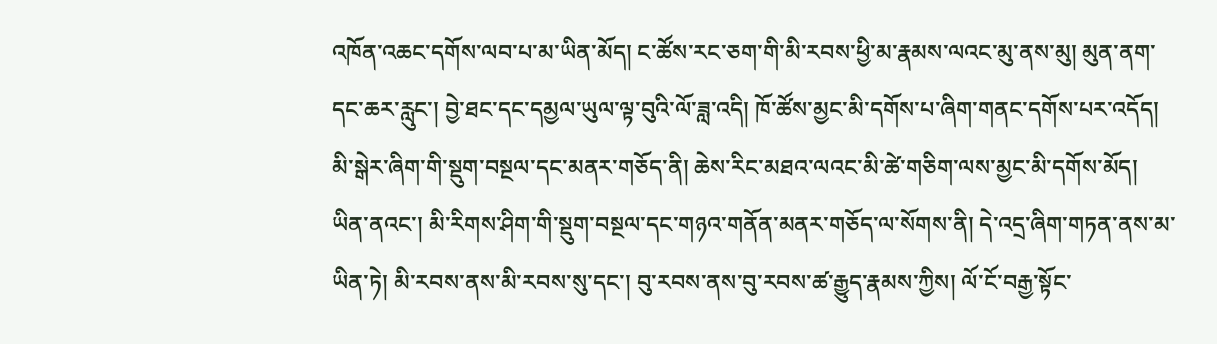འཁོན་འཆང་དགོས་ལབ་པ་མ་ཡིན་མོད། ང་ཚོས་རང་ཅག་གི་མི་རབས་ཕྱི་མ་རྣམས་ལའང་མུ་ནས་མུ། མུན་ནག་དང་ཆར་རླུང་། བྱེ་ཐང་དང་དམྱལ་ཡུལ་ལྟ་བུའི་ལོ་ཟླ་འདི། ཁོ་ཚོས་མྱང་མི་དགོས་པ་ཞིག་གནང་དགོས་པར་འདོད།
མི་སྒེར་ཞིག་གི་སྡུག་བསྔལ་དང་མནར་གཅོད་ནི། ཆེས་རིང་མཐའ་ལའང་མི་ཚེ་གཅིག་ལས་མྱང་མི་དགོས་མོད། ཡིན་ནའང་། མི་རིགས་ཤིག་གི་སྡུག་བསྔལ་དང་གཉའ་གནོན་མནར་གཅོད་ལ་སོགས་ནི། དེ་འདྲ་ཞིག་གཏན་ནས་མ་ཡིན་ཏེ། མི་རབས་ནས་མི་རབས་སུ་དང་། བུ་རབས་ནས་བུ་རབས་ཚ་རྒྱུད་རྣམས་ཀྱིས། ལོ་ངོ་བརྒྱ་སྟོང་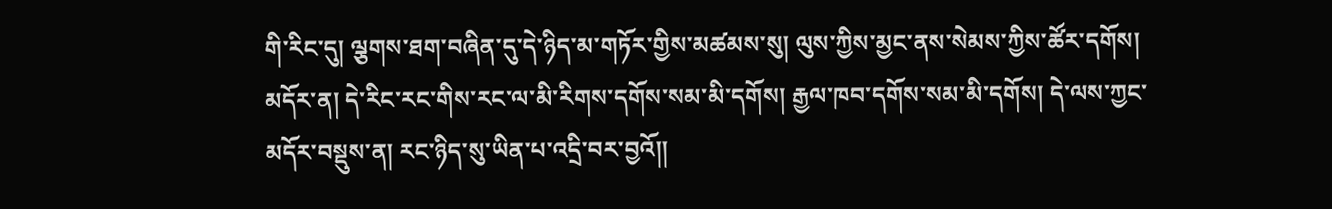གི་རིང་དུ། ལྕགས་ཐག་བཞིན་དུ་དེ་ཉིད་མ་གཏོར་གྱིས་མཚམས་སུ། ལུས་ཀྱིས་མྱང་ནས་སེམས་ཀྱིས་ཚོར་དགོས།
མདོར་ན། དེ་རིང་རང་གིས་རང་ལ་མི་རིགས་དགོས་སམ་མི་དགོས། རྒྱལ་ཁབ་དགོས་སམ་མི་དགོས། དེ་ལས་ཀྱང་མདོར་བསྡུས་ན། རང་ཉིད་སུ་ཡིན་པ་འདྲི་བར་བྱའོ།།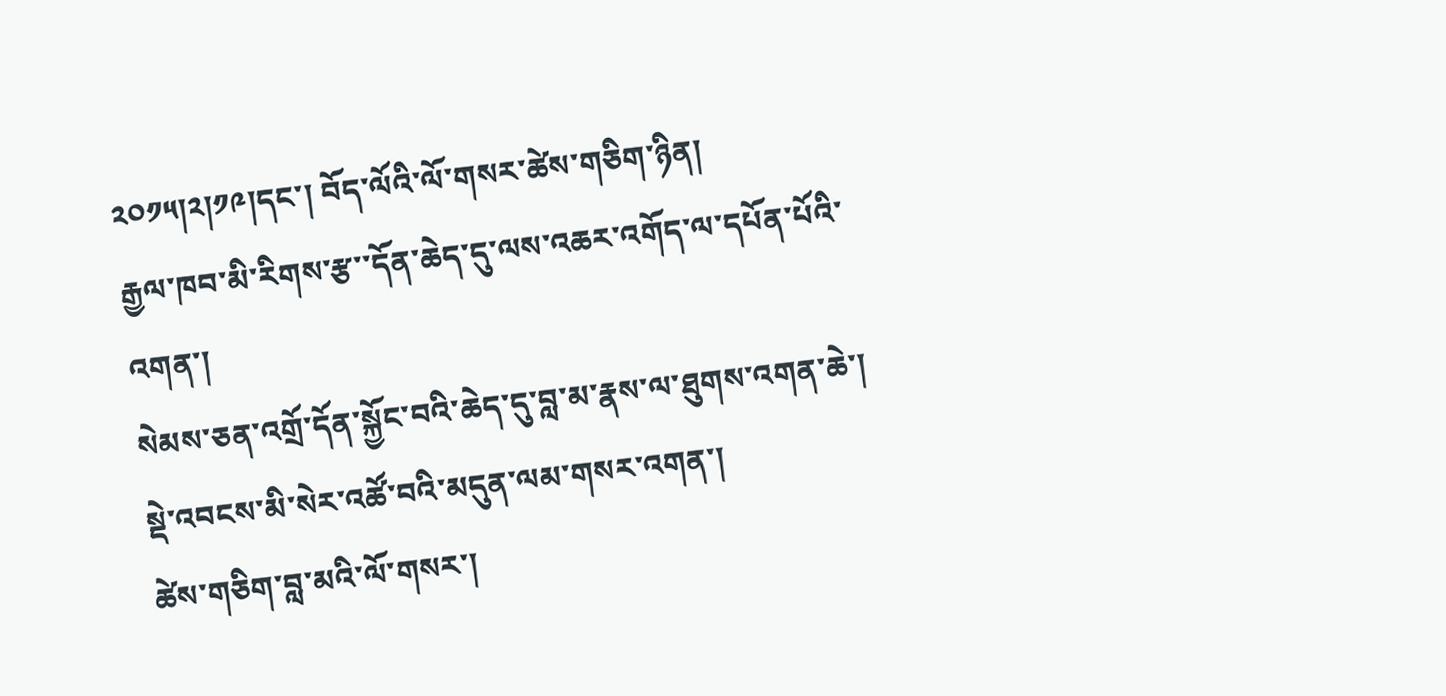༢༠༡༥།༢།༡༩།དང་། བོད་ལོའི་ལོ་གསར་ཚེས་གཅིག་ཉིན།
རྒྱལ་ཁབ་མི་རིགས་རྩ་་དོན་ཆེད་དུ་ལས་འཆར་འགོད་ལ་དཔོན་པོའི་འགན་།
སེམས་ཅན་འགྲོ་དོན་སྐྱོང་བའི་ཆེད་དུ་བླ་མ་རྣས་ལ་ཐུགས་འགན་ཆེ་།
སྡེ་འབངས་མི་སེར་འཚོ་བའི་མདུན་ལམ་གསར་འགན་།
ཚེས་གཅིག་བླ་མའི་ལོ་གསར་།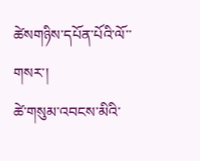ཚེསགཉིས་དཔོན་པོའི་ལོ་་གསར་།
ཚེ་གསུམ་འབངས་མིའི་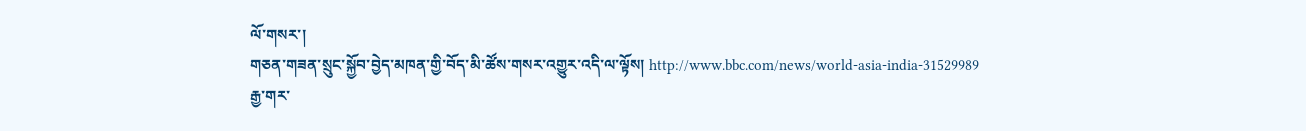ལོ་གསར་།
གཅན་གཟན་སྲུང་སྐྱོབ་བྱེད་མཁན་གྱི་བོད་མི་ཚོས་གསར་འགྱུར་འདི་ལ་ལྟོས། http://www.bbc.com/news/world-asia-india-31529989
རྒྱ་གར་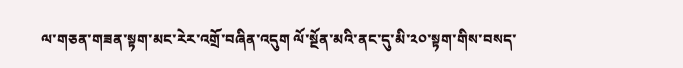ལ་གཅན་གཟན་སྟག་མང་རེར་འགྲོ་བཞིན་འདུག ལོ་སྔོན་མའི་ནང་དུ་མི་༢༠་སྟག་གིས་བསད་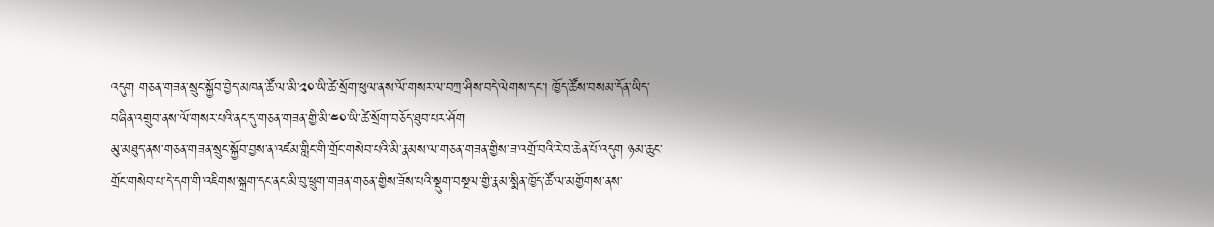འདུག གཅན་གཟན་སྲུང་སྐྱོབ་བྱེད་མཁན་ཚོ་ལ་མི་༢༠་ཡི་ཚེ་སྲོག་ཕུལ་ནས་ལོ་གསར་ལ་བཀྲ་ཤིས་བདེ་ལེགས་དང་། ཁྱོད་ཚོས་བསམ་དོན་ཡིད་བཞིན་འགྲུབ་ནས་ལོ་གསར་པའི་ནང་དུ་གཅན་གཟན་གྱི་མི་༤༠་ཡི་ཚེ་སྲོག་བཅོད་ཐུབ་པར་ཤོག
མུ་མཐུད་ནས་གཅན་གཟན་སྲུང་སྐྱོབ་བྱས་ན་འཛམ་གླིང་གི་གྲོང་གསེབ་པའི་མི་རྣམས་ལ་གཅན་གཟན་གྱིས་ཟ་འགྲོ་བའི་རེ་བ་ཆེན་པོ་འདུག ཉམ་ཆུང་གྲོང་གསེབ་པ་དེ་དག་གི་འཇིགས་སྐྲག་དང་ནང་མི་བུ་ཕྲུག་གཟན་གཅན་གྱིས་ཟོས་པའི་སྡུག་བསྔལ་གྱི་རྣམ་སྨིན་ཁྱོད་ཚོ་ལ་མགྱོགས་ནས་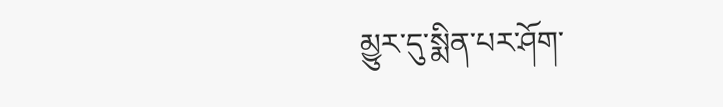མྱུར་དུ་སྨིན་པར་ཤོག་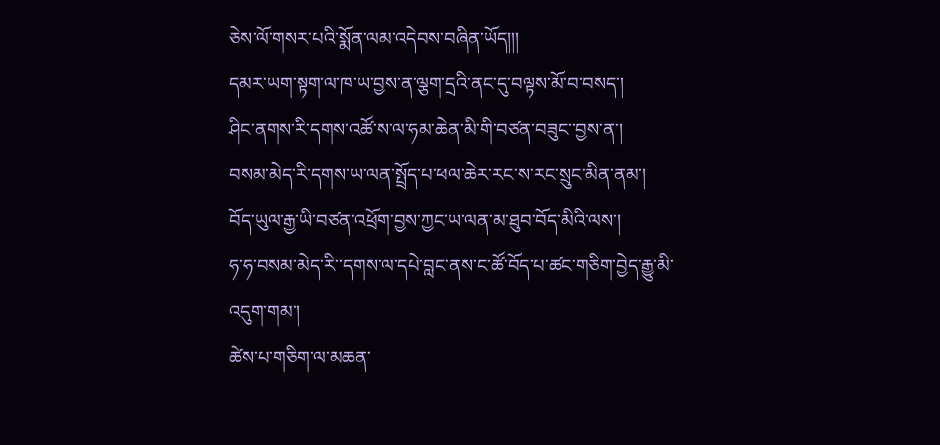ཅེས་ལོ་གསར་པའི་སྨོན་ལམ་འདེབས་བཞིན་ཡོད།།།
དམར་ཡག་སྟག་ལ་ཁ་ཡ་བྱས་ན་ལྕག་དྲའི་ནང་དུ་བལྟས་མོ་བ་བསད་།
ཤིང་ནགས་རི་དགས་འཚོ་ས་ལ་ཧམ་ཆེན་མི་གི་བཙན་བཟུང་་བྱས་ན་།
བསམ་མེད་རི་དགས་ཡ་ལན་སྤྲོད་པ་ཕལ་ཆེར་རང་ས་རང་སྲུང་མིན་ནམ་།
བོད་ཡུལ་རྒྱ་ཡི་བཙན་འཕྲོག་བྱས་ཀྱང་ཡ་ལན་མ་ཐུབ་བོད་མིའི་ལས་།
ཧ་ཧ་བསམ་མེད་རི་་དགས་ལ་དཔེ་བླང་ནས་ང་ཚོ་བོད་པ་ཚང་གཅིག་བྱེད་རྒྱུ་མི་
འདུག་གམ་།
ཚེས་པ་གཅིག་ལ་མཆན་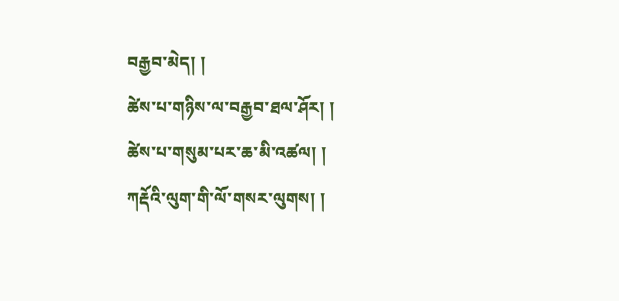བརྒྱབ་མེད། །
ཚེས་པ་གཉིས་ལ་བརྒྱབ་ཐལ་ཤོར། །
ཚེས་པ་གསུམ་པར་ཆ་མི་འཚལ། །
ཀརྡོའི་ལུག་གི་ལོ་གསར་ལུགས། །